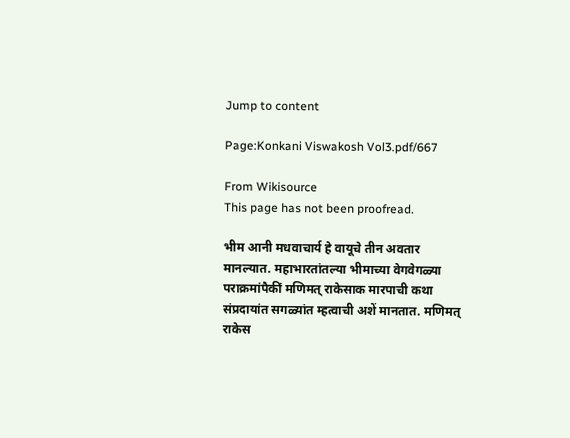Jump to content

Page:Konkani Viswakosh Vol3.pdf/667

From Wikisource
This page has not been proofread.

भीम आनी मधवाचार्य हे वायूचे तीन अवतार मानल्यात. महाभारतांतल्या भीमाच्या वेगवेगळ्या पराक्रमांपैकीं मणिमत् राकेसाक मारपाची कथा संप्रदायांत सगळ्यांत म्हत्वाची अशें मानतात. मणिमत् राकेस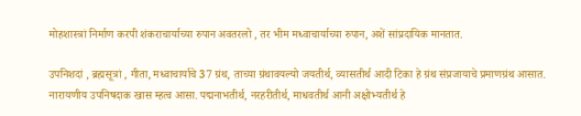मोहशास्त्रां निर्माण करपी शंकराचार्याच्या रुपान अवतरलो , तर भीम मध्वाचार्याच्या रुपान, अशें सांप्रदायिक मानतात.

उपनिशदां , ब्रह्मसूत्रां , गीता, मध्वाचार्याचे 37 ग्रंथ, ताच्या ग्रंथावयल्यो जयतीर्थ, व्यासतीर्थ आदी टिका हे ग्रंथ संप्रजायाचे प्रमाणग्रंथ आसात. नारायणीय उपनिषदाक खास म्हत्व आसा. पद्मनाभतीर्थ, नरहरीतीर्थ, माधवतीर्थ आनी अक्षोभ्यतीर्थ हे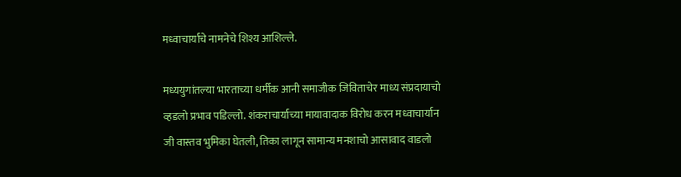मध्वाचार्याचे नामनेचे शिश्य आशिल्ले.

मध्ययुगांतल्या भारताच्या धर्मीक आनी समाजीक जिविताचेर माध्य संप्रदायाचो व्हडलो प्रभाव पडिल्लो. शंकराचार्याच्या मायावादाक विरोध करन मध्वाचार्यान जी वास्तव भुमिका घेतली, तिका लागून सामान्य मनशाचो आसावाद वाडलो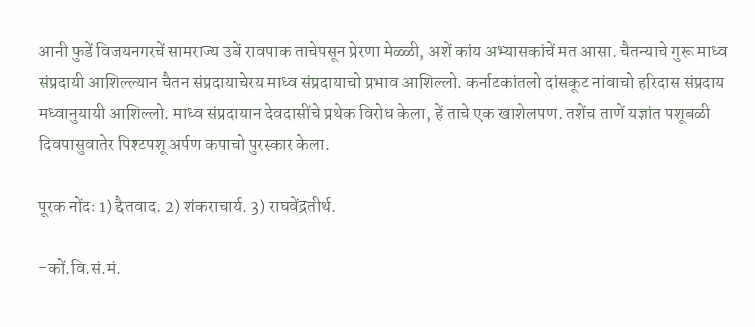आनी फुडें विजयनगरचें सामराज्य उबें रावपाक ताचेपसून प्रेरणा मेळ्ळी, अशें कांय अभ्यासकांचें मत आसा. चैतन्याचे गुरू माध्व संप्रदायी आशिल्ल्यान चैतन संप्रदायाचेरय माध्व संप्रदायाचो प्रभाव आशिल्लो. कर्नाटकांतलो दांसकूट नांवाचो हरिदास संप्रदाय मध्वानुयायी आशिल्लो. माध्व संप्रदायान देवदासींचे प्रथेक विरोध केला, हें ताचे एक खाशेलपण. तशेंच ताणें यज्ञांत पशूबळी दिवपासुवातेर पिश्टपशू अर्पण कपाचो पुरस्कार केला.

पूरक नोंदः 1) द्दैतवाद. 2) शंकराचार्य. 3) राघवेंद्रतीर्थ.

-कों.वि.सं.मं.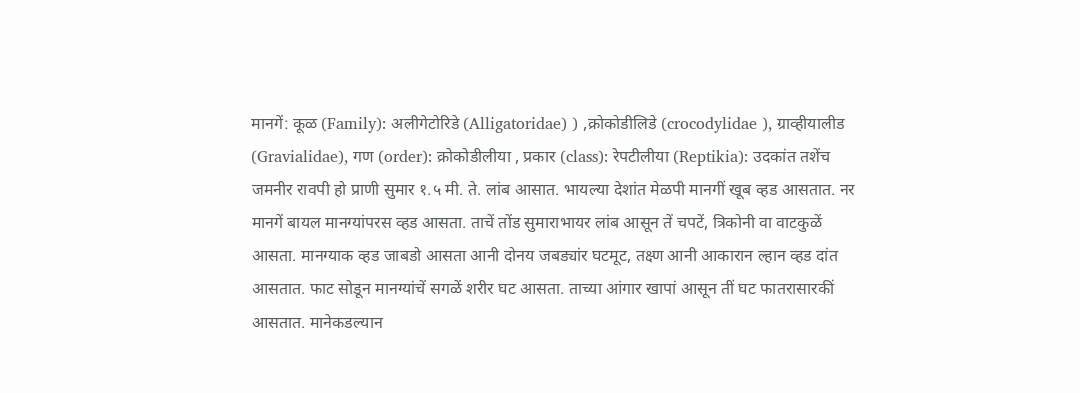मानगें: कूळ (Family): अलीगेटोरिडे (Alligatoridae) ) ,क्रोकोडीलिडे (crocodylidae ), ग्राव्हीयालीड (Gravialidae), गण (order): क्रोकोडीलीया , प्रकार (class): रेपटीलीया (Reptikia): उदकांत तशेंच जमनीर रावपी हो प्राणी सुमार १.५ मी. ते. लांब आसात. भायल्या देशांत मेळपी मानगीं खूब व्हड आसतात. नर मानगें बायल मानग्यांपरस व्हड आसता. ताचें तोंड सुमाराभायर लांब आसून तें चपटें, त्रिकोनी वा वाटकुळें आसता. मानग्याक व्हड जाबडो आसता आनी दोनय जबड्यांर घटमूट, तक्ष्ण आनी आकारान ल्हान व्हड दांत आसतात. फाट सोडून मानग्यांचें सगळें शरीर घट आसता. ताच्या आंगार खापां आसून तीं घट फातरासारकीं आसतात. मानेकडल्यान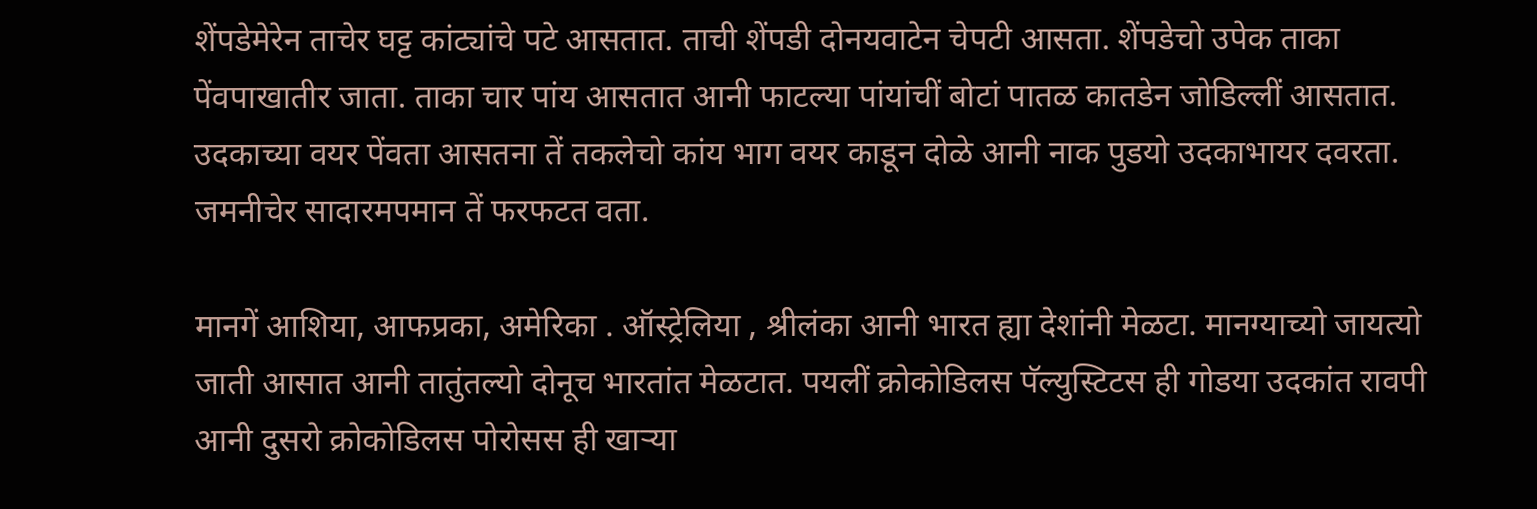शेंपडेमेरेन ताचेर घट्ट कांट्यांचे पटे आसतात. ताची शेंपडी दोनयवाटेन चेपटी आसता. शेंपडेचो उपेक ताका पेंवपाखातीर जाता. ताका चार पांय आसतात आनी फाटल्या पांयांचीं बोटां पातळ कातडेन जोडिल्लीं आसतात. उदकाच्या वयर पेंवता आसतना तें तकलेचो कांय भाग वयर काडून दोळे आनी नाक पुडयो उदकाभायर दवरता. जमनीचेर सादारमपमान तें फरफटत वता.

मानगें आशिया, आफप्रका, अमेरिका . ऑस्ट्रेलिया , श्रीलंका आनी भारत ह्या देशांनी मेळटा. मानग्याच्यो जायत्यो जाती आसात आनी तातुंतल्यो दोनूच भारतांत मेळटात. पयलीं क्रोकोडिलस पॅल्युस्टिटस ही गोडया उदकांत रावपी आनी दुसरो क्रोकोडिलस पोरोसस ही खाऱ्या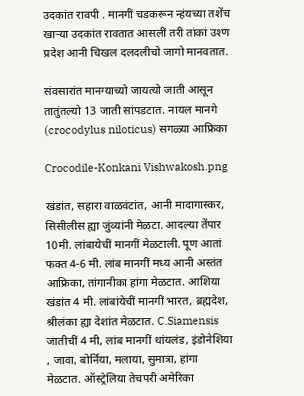उदकांत रावपी . मानगीं चडकरून न्हंयच्या तशेंच खाऱ्या उदकांत रावतात आसलीं तरी तांकां उश्ण प्रदेश आनी चिखल दलदलीचो जागो मानवतात.

संवसारांत मानग्याच्यो जायत्यो जाती आसून तातुंतल्यो 13 जाती सांपडटात. नायल मानगे (crocodylus niloticus) सगळ्या आफ्रिका

Crocodile-Konkani Vishwakosh.png

खंडांत, सहारा वाळवंटांत, आनी मादागास्कर, सिसीलीस ह्या जुंव्यांनी मेळटा. आदल्या तेंपार 10मी. लांबायेचीं मानगीं मेळटाली. पूण आतां फक्त 4-6 मी. लांब मानगीं मध्य आनी अस्तंत आफ्रिका, तांगानीका हांगा मेळटात. आशिया खंडांत 4 मी. लांबांयेचीं मानगीं भारत, ब्रह्मदेश, श्रीलंका ह्या देशांत मेळटात. C.Siamensis जातीचीं 4 मी, लांब मानगीं थांयलंड, इंडोनेशिया , जावा, बोर्निया, मलाया, सुमात्रा, हांगा मेळटात. ऑस्ट्रेलिया तेचपरी अमेरिका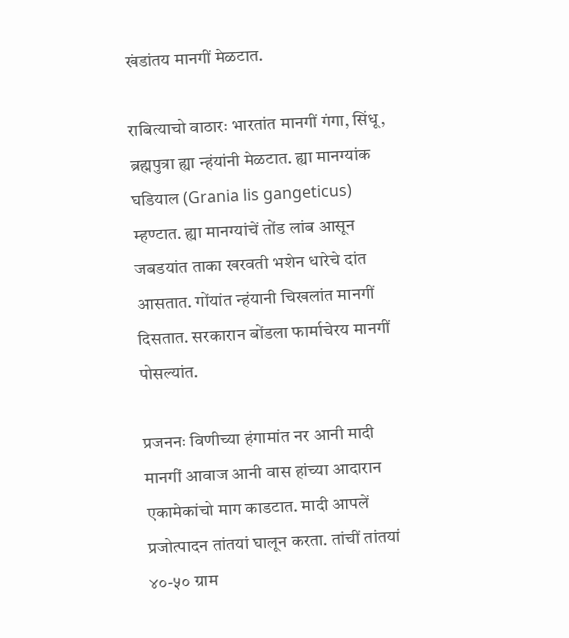खंडांतय मानगीं मेळटात.

राबित्याचो वाठारः भारतांत मानगीं गंगा, सिंधू, ब्रह्मपुत्रा ह्या न्हंयांनी मेळटात. ह्या मानग्यांक घडियाल (Grania lis gangeticus) म्हण्टात. ह्या मानग्यांचें तोंड लांब आसून जबडयांत ताका खरवती भशेन धारेचे दांत आसतात. गोंयांत न्हंयानी चिखलांत मानगीं दिसतात. सरकारान बोंडला फार्माचेरय मानगीं पोसल्यांत.

प्रजननः विणीच्या हंगामांत नर आनी मादी मानगीं आवाज आनी वास हांच्या आदारान एकामेकांचो माग काडटात. मादी आपलें प्रजोत्पादन तांतयां घालून करता. तांचीं तांतयां ४०-५० ग्राम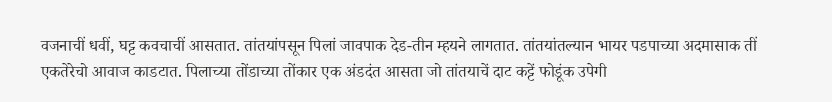वजनाचीं धवीं, घट्ट कवचाचीं आसतात. तांतयांपसून पिलां जावपाक देड-तीन म्हयने लागतात. तांतयांतल्यान भायर पडपाच्या अदमासाक तीं एकतेरेचो आवाज काडटात. पिलाच्या तोंडाच्या तोंकार एक अंडदंत आसता जो तांतयाचें दाट कट्टें फोडूंक उपेगी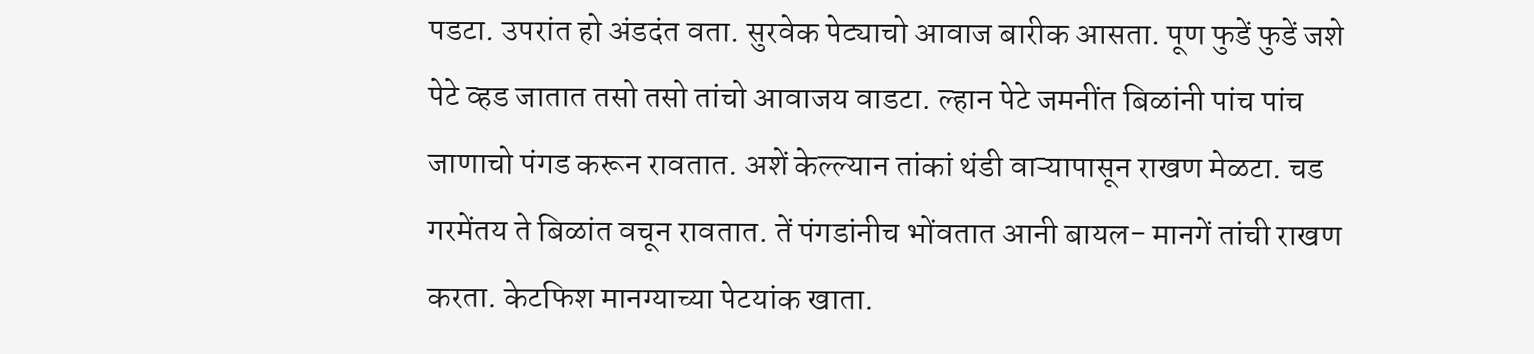पडटा. उपरांत हो अंडदंत वता. सुरवेक पेट्याचो आवाज बारीक आसता. पूण फुडें फुडें जशे पेटे व्हड जातात तसो तसो तांचो आवाजय वाडटा. ल्हान पेटे जमनींत बिळांनी पांच पांच जाणाचो पंगड करून रावतात. अशें केल्ल्यान तांकां थंडी वाऱ्यापासून राखण मेळटा. चड गरमेंतय ते बिळांत वचून रावतात. तें पंगडांनीच भोंवतात आनी बायल- मानगें तांची राखण करता. केटफिश मानग्याच्या पेटयांक खाता.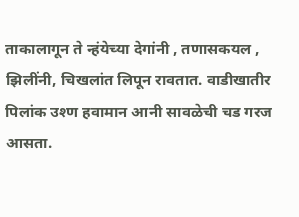ताकालागून ते न्हंयेच्या देगांनी , तणासकयल , झिलींनी, चिखलांत लिपून रावतात. वाडीखातीर पिलांक उश्ण हवामान आनी सावळेची चड गरज आसता.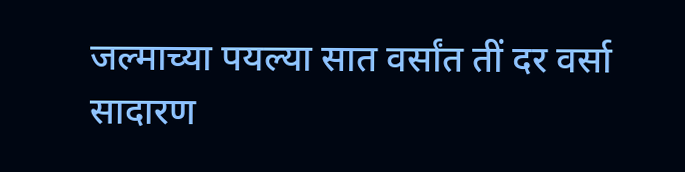जल्माच्या पयल्या सात वर्सांत तीं दर वर्सा सादारण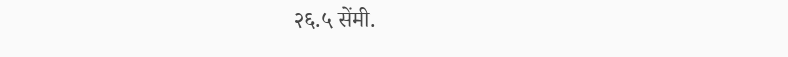२६.५ सेंमी.